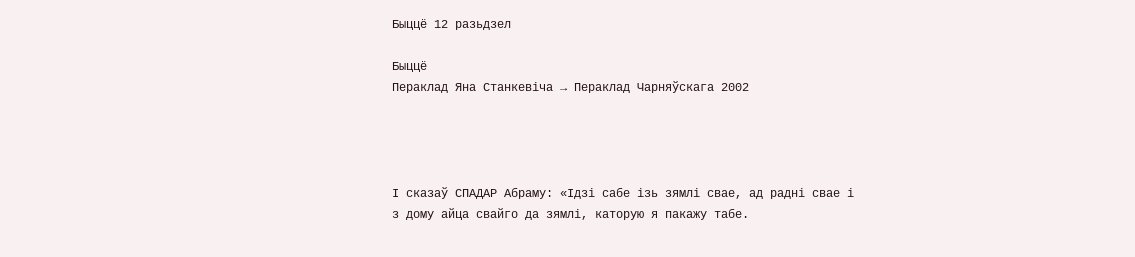Быццё 12 разьдзел

Быццё
Пераклад Яна Станкевіча → Пераклад Чарняўскага 2002




І сказаў СПАДАР Абраму: «Ідзі сабе ізь зямлі свае, ад радні свае і з дому айца свайго да зямлі, каторую я пакажу табе.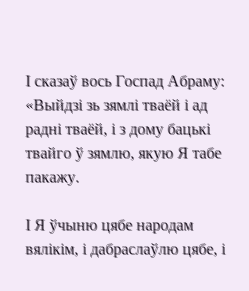І сказаў вось Госпад Абраму: «Выйдзі зь зямлі тваёй і ад радні тваёй, і з дому бацькі твайго ў зямлю, якую Я табе пакажу.

І Я ўчыню цябе народам вялікім, і дабраслаўлю цябе, і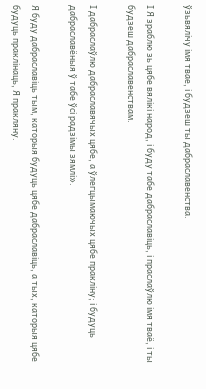ўзьвялічу імя твае, і будзеш ты дабраславенства.

І Я зраблю зь цябе вялікі народ, і буду табе дабраславіць, і праслаўлю імя тваё, і ты будзеш дабраславенствам.

І дабраслаўлю дабраславячых цябе, а ўлегцымаючых цябе пракліну; і будуць дабраславёныя ў табе ўсі радзімы зямлі».

Я буду дабраславіць тым, каторыя будуць цябе дабраславіць, а тых, каторыя цябе будуць праклінаць, Я пракляну.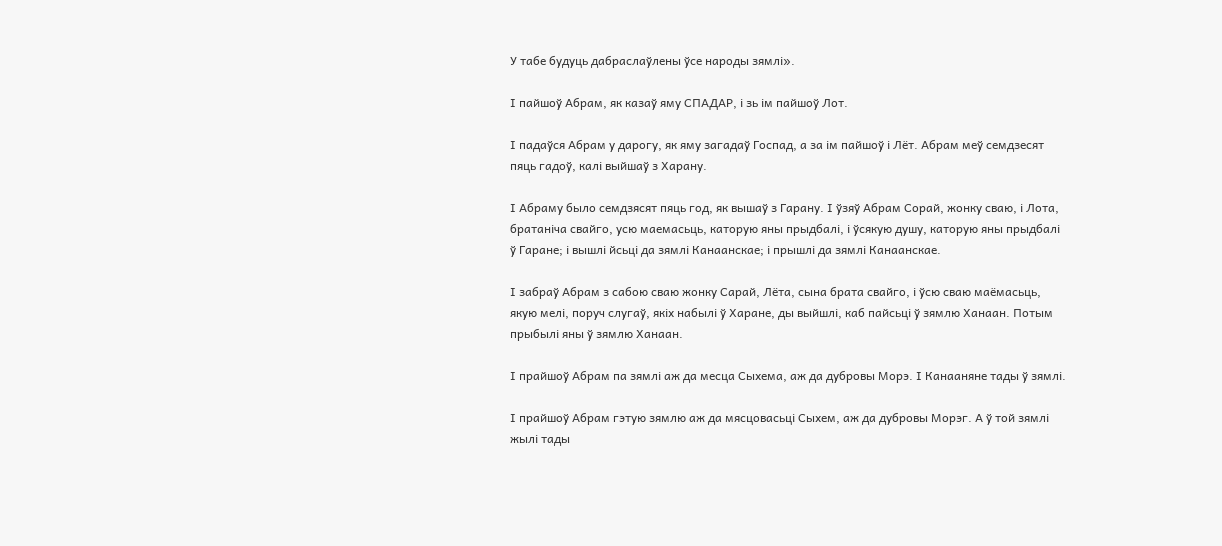У табе будуць дабраслаўлены ўсе народы зямлі».

І пайшоў Абрам, як казаў яму СПАДАР, і зь ім пайшоў Лот.

І падаўся Абрам у дарогу, як яму загадаў Госпад, а за ім пайшоў і Лёт. Абрам меў семдзесят пяць гадоў, калі выйшаў з Харану.

І Абраму было семдзясят пяць год, як вышаў з Гарану. І ўзяў Абрам Сорай, жонку сваю, і Лота, братаніча свайго, усю маемасьць, каторую яны прыдбалі, і ўсякую душу, каторую яны прыдбалі ў Гаране; і вышлі йсьці да зямлі Канаанскае; і прышлі да зямлі Канаанскае.

І забраў Абрам з сабою сваю жонку Сарай, Лёта, сына брата свайго, і ўсю сваю маёмасьць, якую мелі, поруч слугаў, якіх набылі ў Харане, ды выйшлі, каб пайсьці ў зямлю Ханаан. Потым прыбылі яны ў зямлю Ханаан.

І прайшоў Абрам па зямлі аж да месца Сыхема, аж да дубровы Морэ. І Канааняне тады ў зямлі.

І прайшоў Абрам гэтую зямлю аж да мясцовасьці Сыхем, аж да дубровы Морэг. А ў той зямлі жылі тады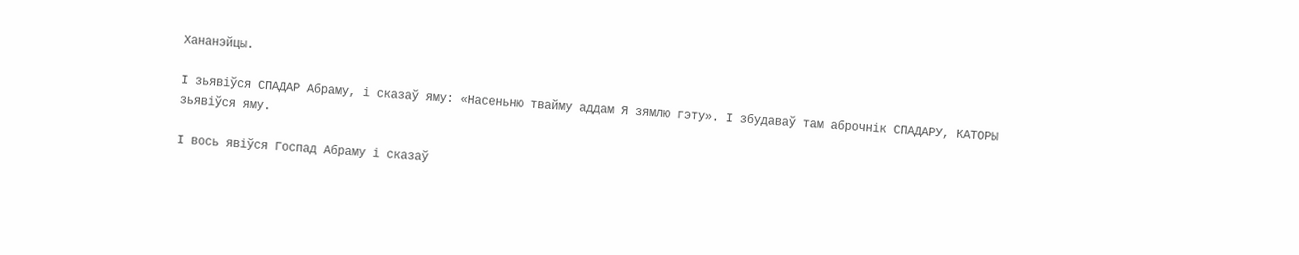Хананэйцы.

І зьявіўся СПАДАР Абраму, і сказаў яму: «Насеньню твайму аддам Я зямлю гэту». І збудаваў там аброчнік СПАДАРУ, КАТОРЫ зьявіўся яму.

І вось явіўся Госпад Абраму і сказаў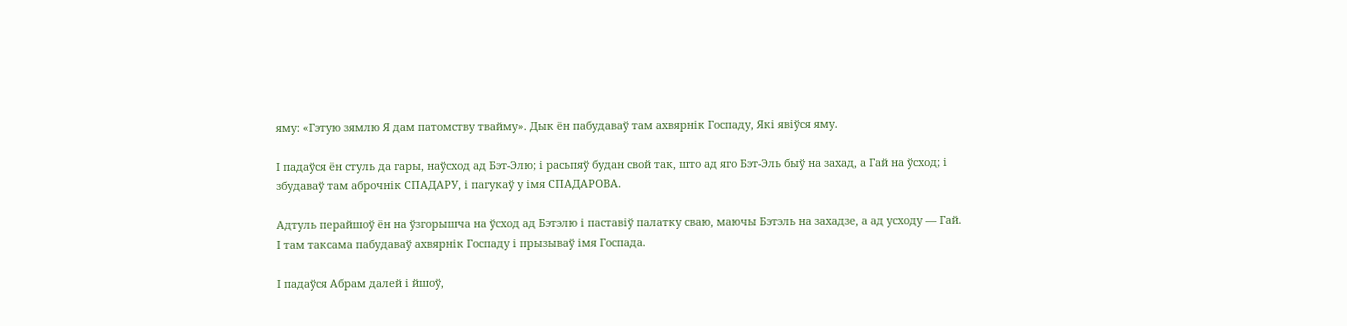яму: «Гэтую зямлю Я дам патомству твайму». Дык ён пабудаваў там ахвярнік Госпаду, Які явіўся яму.

І падаўся ён стуль да гары, наўсход ад Бэт-Элю; і расьпяў будан свой так, што ад яго Бэт-Эль быў на захад, а Гай на ўсход; і збудаваў там аброчнік СПАДАРУ, і пагукаў у імя СПАДАРОВА.

Адтуль перайшоў ён на ўзгорышча на ўсход ад Бэтэлю і паставіў палатку сваю, маючы Бэтэль на захадзе, а ад усходу — Гай. І там таксама пабудаваў ахвярнік Госпаду і прызываў імя Госпада.

І падаўся Абрам далей і йшоў,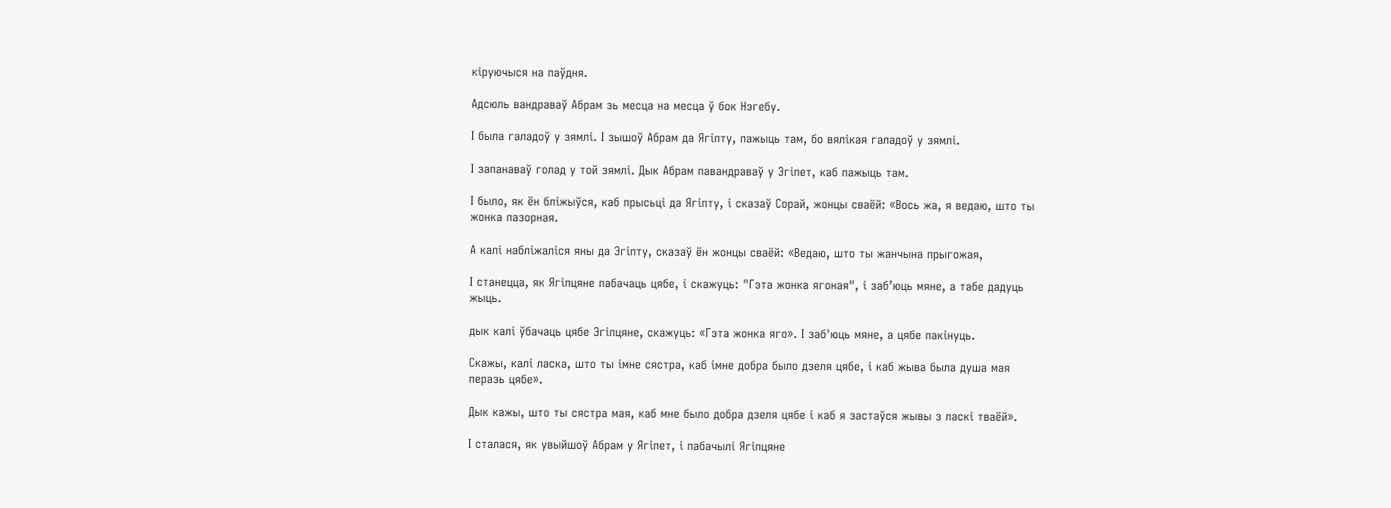кіруючыся на паўдня.

Адсюль вандраваў Абрам зь месца на месца ў бок Нэгебу.

І была галадоў у зямлі. І зышоў Абрам да Ягіпту, пажыць там, бо вялікая галадоў у зямлі.

І запанаваў голад у той зямлі. Дык Абрам павандраваў у Эгіпет, каб пажыць там.

І было, як ён бліжыўся, каб прысьці да Ягіпту, і сказаў Сорай, жонцы сваёй: «Вось жа, я ведаю, што ты жонка пазорная.

А калі набліжаліся яны да Эгіпту, сказаў ён жонцы сваёй: «Ведаю, што ты жанчына прыгожая,

І станецца, як Ягіпцяне пабачаць цябе, і скажуць: "Гэта жонка ягоная", і заб’юць мяне, а табе дадуць жыць.

дык калі ўбачаць цябе Эгіпцяне, скажуць: «Гэта жонка яго». І заб'юць мяне, а цябе пакінуць.

Скажы, калі ласка, што ты імне сястра, каб імне добра было дзеля цябе, і каб жыва была душа мая перазь цябе».

Дык кажы, што ты сястра мая, каб мне было добра дзеля цябе і каб я застаўся жывы з ласкі тваёй».

І сталася, як увыйшоў Абрам у Ягіпет, і пабачылі Ягіпцяне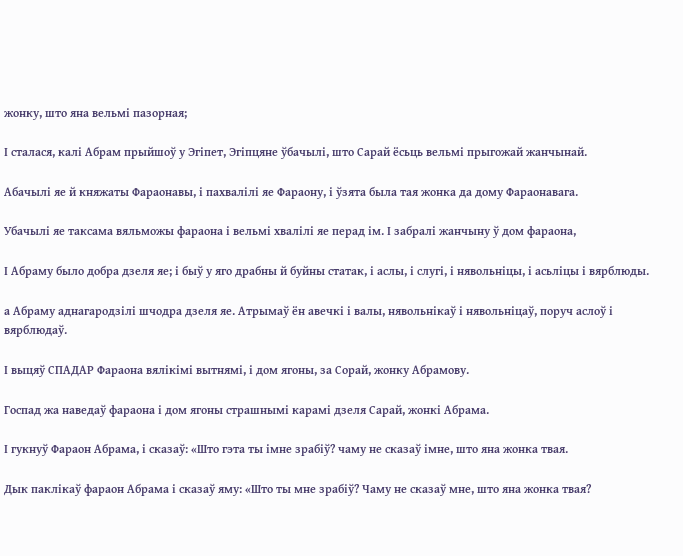жонку, што яна вельмі пазорная;

І сталася, калі Абрам прыйшоў у Эгіпет, Эгіпцяне ўбачылі, што Сарай ёсьць вельмі прыгожай жанчынай.

Абачылі яе й княжаты Фараонавы, і пахвалілі яе Фараону, і ўзята была тая жонка да дому Фараонавага.

Убачылі яе таксама вяльможы фараона і вельмі хвалілі яе перад ім. І забралі жанчыну ў дом фараона,

І Абраму было добра дзеля яе; і быў у яго драбны й буйны статак, і аслы, і слугі, і нявольніцы, і асьліцы і вярблюды.

а Абраму аднагародзілі шчодра дзеля яе. Атрымаў ён авечкі і валы, нявольнікаў і нявольніцаў, поруч аслоў і вярблюдаў.

І выцяў СПАДАР Фараона вялікімі вытнямі, і дом ягоны, за Сорай, жонку Абрамову.

Госпад жа наведаў фараона і дом ягоны страшнымі карамі дзеля Сарай, жонкі Абрама.

І гукнуў Фараон Абрама, і сказаў: «Што гэта ты імне зрабіў? чаму не сказаў імне, што яна жонка твая.

Дык паклікаў фараон Абрама і сказаў яму: «Што ты мне зрабіў? Чаму не сказаў мне, што яна жонка твая?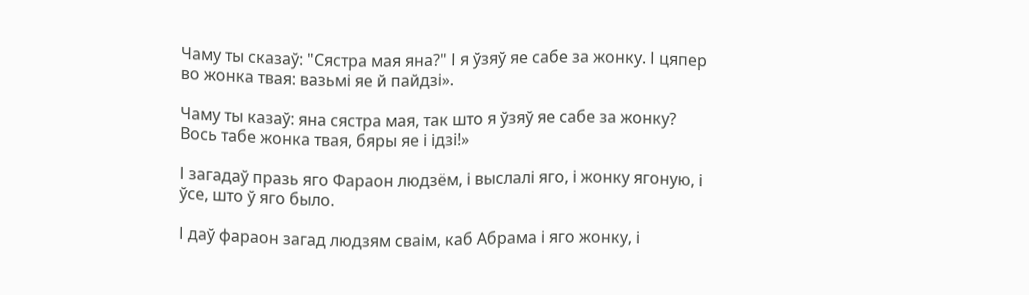Чаму ты сказаў: "Сястра мая яна?" І я ўзяў яе сабе за жонку. І цяпер во жонка твая: вазьмі яе й пайдзі».

Чаму ты казаў: яна сястра мая, так што я ўзяў яе сабе за жонку? Вось табе жонка твая, бяры яе і ідзі!»

І загадаў празь яго Фараон людзём, і выслалі яго, і жонку ягоную, і ўсе, што ў яго было.

І даў фараон загад людзям сваім, каб Абрама і яго жонку, і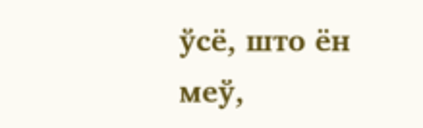ўсё, што ён меў,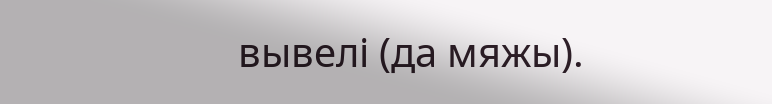вывелі (да мяжы).